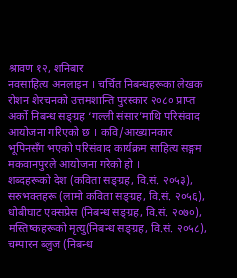श्रावण १२, शनिबार
नवसाहित्य अनलाइन । चर्चित निबन्धहरूका लेखक रोशन शेरचनको उत्तमशान्ति पुरस्कार २०८० प्राप्त अर्को निबन्ध सङ्ग्रह ‘गल्ली संसार’माथि परिसंवाद आयोजना गरिएको छ । कवि/आख्यानकार भूपिनसँग भएको परिसंवाद कार्यक्रम साहित्य सङ्गम मकवानपुरले आयोजना गरेको हो ।
शब्दहरूको देश (कविता सङ्ग्रह, वि.सं. २०५३), सरुभक्तहरू (लामो कविता सङ्ग्रह, वि.सं. २०५६), धोबीघाट एक्सप्रेस (निबन्ध सङ्ग्रह, वि.सं. २०७०), मस्तिष्कहरूको मृत्यु(निबन्ध सङ्ग्रह, वि.सं. २०५८), चम्पारन ब्लुज (निबन्ध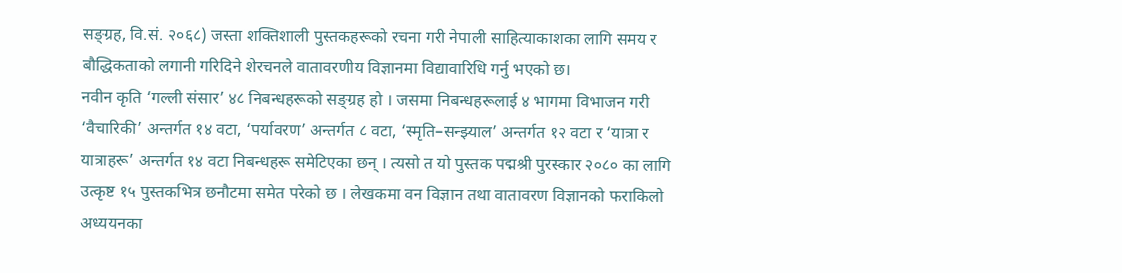सङ्ग्रह, वि.सं. २०६८) जस्ता शक्तिशाली पुस्तकहरूको रचना गरी नेपाली साहित्याकाशका लागि समय र बौद्धिकताको लगानी गरिदिने शेरचनले वातावरणीय विज्ञानमा विद्यावारिधि गर्नु भएको छ।
नवीन कृति ‘गल्ली संसार’ ४८ निबन्धहरूको सङ्ग्रह हो । जसमा निबन्धहरूलाई ४ भागमा विभाजन गरी ‘वैचारिकी’ अन्तर्गत १४ वटा, ‘पर्यावरण’ अन्तर्गत ८ वटा, ‘स्मृति–सन्झ्याल’ अन्तर्गत १२ वटा र ‘यात्रा र यात्राहरू’ अन्तर्गत १४ वटा निबन्धहरू समेटिएका छन् । त्यसो त यो पुस्तक पद्मश्री पुरस्कार २०८० का लागि उत्कृष्ट १५ पुस्तकभित्र छनौटमा समेत परेको छ । लेखकमा वन विज्ञान तथा वातावरण विज्ञानको फराकिलो अध्ययनका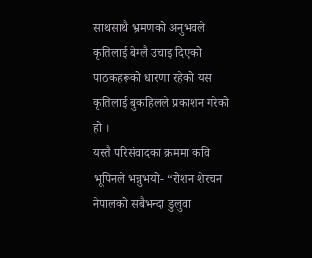साथसाथै भ्रमणको अनुभवले कृतिलाई बेग्लै उचाइ दिएको पाठकहरूको धारणा रहेको यस कृतिलाई बुकहिलले प्रकाशन गरेको हो ।
यस्तै परिसंवादका क्रममा कवि भूपिनले भन्नुभयो- “रोशन शेरचन नेपालको सबैभन्दा डुलुवा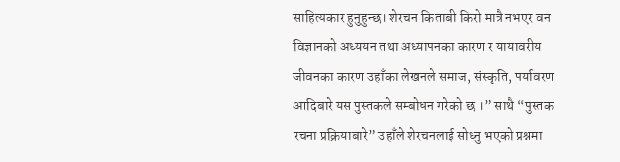साहित्यकार हुनुहुन्छ। शेरचन किताबी किरो मात्रै नभएर वन विज्ञानको अध्ययन तथा अध्यापनका कारण र यायावरीय जीवनका कारण उहाँका लेखनले समाज, संस्कृति, पर्यावरण आदिबारे यस पुस्तकले सम्बोधन गरेको छ ।” साथै “पुस्तक रचना प्रक्रियाबारे” उहाँले शेरचनलाई सोध्नु भएको प्रश्नमा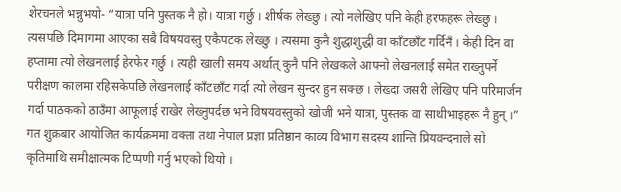शेरचनले भन्नुभयो- “यात्रा पनि पुस्तक नै हो। यात्रा गर्छु । शीर्षक लेख्छु । त्यो नलेखिए पनि केही हरफहरू लेख्छु । त्यसपछि दिमागमा आएका सबै विषयवस्तु एकैपटक लेख्छु । त्यसमा कुनै शुद्धाशुद्धी वा काँटछाँट गर्दिनँ । केही दिन वा हप्तामा त्यो लेखनलाई हेरफेर गर्छु । त्यही खाली समय अर्थात् कुनै पनि लेखकले आफ्नो लेखनलाई समेत राख्नुपर्ने परीक्षण कालमा रहिसकेपछि लेखनलाई काँटछाँट गर्दा त्यो लेखन सुन्दर हुन सक्छ । लेख्दा जसरी लेखिए पनि परिमार्जन गर्दा पाठकको ठाउँमा आफूलाई राखेर लेख्नुपर्दछ भने विषयवस्तुको खोजी भने यात्रा, पुस्तक वा साथीभाइहरू नै हुन् ।”
गत शुक्रबार आयोजित कार्यक्रममा वक्ता तथा नेपाल प्रज्ञा प्रतिष्ठान काव्य विभाग सदस्य शान्ति प्रियवन्दनाले सो कृतिमाथि समीक्षात्मक टिप्पणी गर्नु भएको थियो ।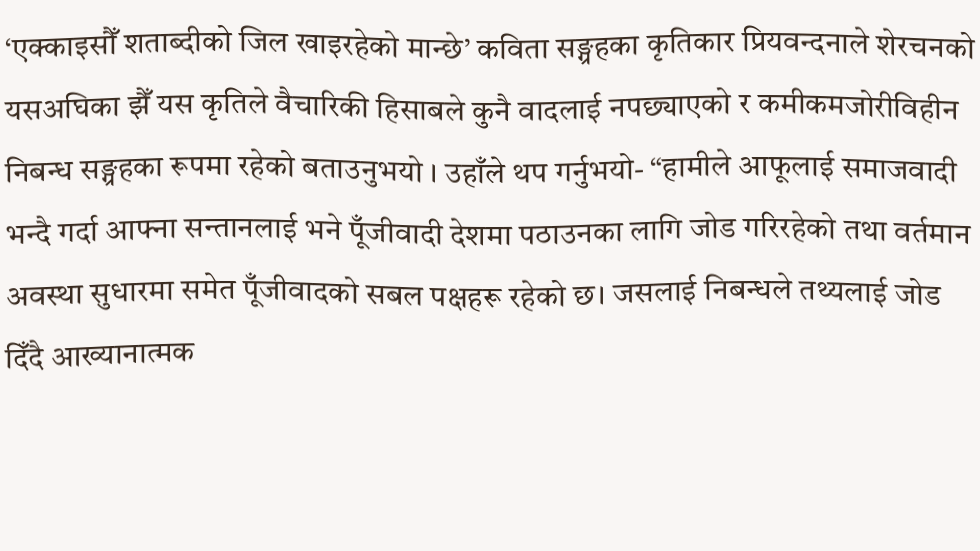‘एक्काइसौँ शताब्दीको जिल खाइरहेको मान्छे’ कविता सङ्ग्रहका कृतिकार प्रियवन्दनाले शेरचनको यसअघिका झैँ यस कृतिले वैचारिकी हिसाबले कुनै वादलाई नपछ्याएको र कमीकमजोरीविहीन निबन्ध सङ्ग्रहका रूपमा रहेको बताउनुभयो । उहाँले थप गर्नुभयो- “हामीले आफूलाई समाजवादी भन्दै गर्दा आफ्ना सन्तानलाई भने पूँजीवादी देशमा पठाउनका लागि जोड गरिरहेको तथा वर्तमान अवस्था सुधारमा समेत पूँजीवादको सबल पक्षहरू रहेको छ। जसलाई निबन्धले तथ्यलाई जोड दिँदै आख्यानात्मक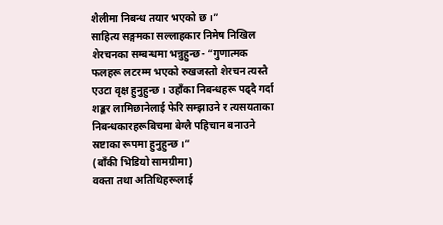शैलीमा निबन्ध तयार भएको छ ।”
साहित्य सङ्गमका सल्लाहकार निमेष निखिल शेरचनका सम्बन्धमा भन्नुहुन्छ- “गुणात्मक फलहरू लटरम्म भएको रुखजस्तो शेरचन त्यस्तै एउटा वृक्ष हुनुहुन्छ । उहाँका निबन्धहरू पढ्दै गर्दा शङ्कर लामिछानेलाई फेरि सम्झाउने र त्यसयताका निबन्धकारहरूबिचमा बेग्लै पहिचान बनाउने स्रष्टाका रूपमा हुनुहुन्छ ।”
(बाँकी भिडियो सामग्रीमा)
वक्ता तथा अतिथिहरूलाई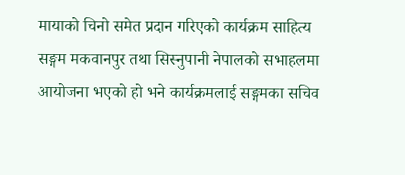मायाको चिनो समेत प्रदान गरिएको कार्यक्रम साहित्य सङ्गम मकवानपुर तथा सिस्नुपानी नेपालको सभाहलमा आयोजना भएको हो भने कार्यक्रमलाई सङ्गमका सचिव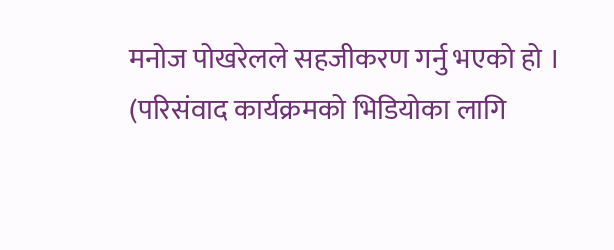मनोज पोखरेलले सहजीकरण गर्नु भएको हो ।
(परिसंवाद कार्यक्रमको भिडियोका लागि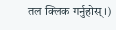तल क्लिक गर्नुहोस् ।)